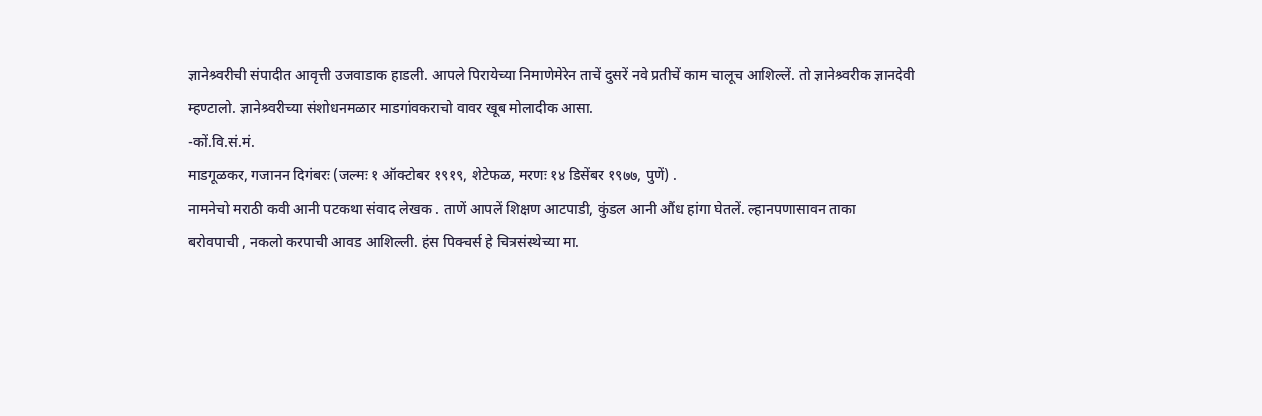ज्ञानेश्र्वरीची संपादीत आवृत्ती उजवाडाक हाडली. आपले पिरायेच्या निमाणेमेरेन ताचें दुसरें नवे प्रतीचें काम चालूच आशिल्लें. तो ज्ञानेश्र्वरीक ज्ञानदेवी म्हण्टालो. ज्ञानेश्र्वरीच्या संशोधनमळार माडगांवकराचो वावर खूब मोलादीक आसा.
-कों.वि.सं.मं.
माडगूळकर, गजानन दिगंबरः (जल्मः १ ऑक्टोबर १९१९, शेटेफळ, मरणः १४ डिसेंबर १९७७, पुणें) .
नामनेचो मराठी कवी आनी पटकथा संवाद लेखक . ताणें आपलें शिक्षण आटपाडी, कुंडल आनी औंध हांगा घेतलें. ल्हानपणासावन ताका
बरोवपाची , नकलो करपाची आवड आशिल्ली. हंस पिक्चर्स हे चित्रसंस्थेच्या मा.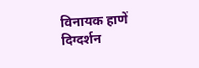विनायक हाणें दिग्दर्शन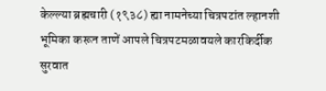केल्ल्या ब्रह्मचारी (१९३८) ह्या नामनेच्या चित्रपटांत ल्हानशी भूमिका करून ताणें आपले चित्रपटमळावयले कारकिर्दीक सुरवात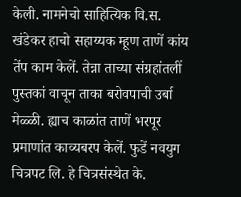केली. नामनेचो साहित्यिक वि.स. खंडेकर हाचो सहाय्यक म्हूण ताणें कांय तेंप काम केलें. तेन्ना ताच्या संग्रहांतलीं पुस्तकां वाचून ताका बरोवपाची उर्बा मेळ्ळी. ह्याच काळांत ताणें भरपूर प्रमाणांत काव्यबरप केलें. फुडें नवयुग चित्रपट लि. हे चित्रसंस्थेत के.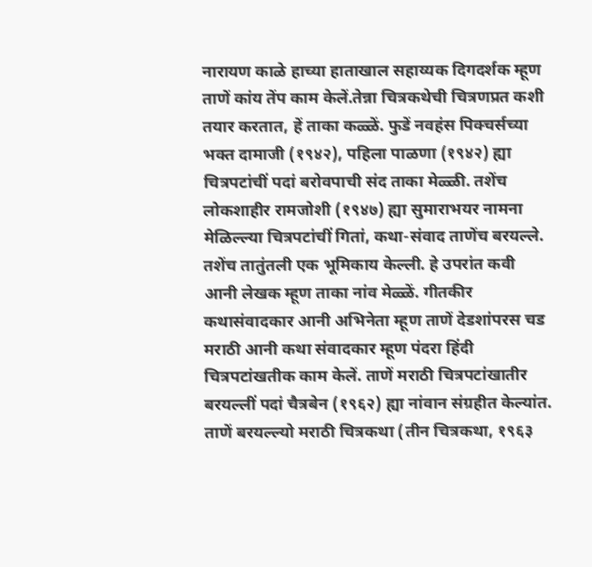नारायण काळे हाच्या हाताखाल सहाय्यक दिगदर्शक म्हूण ताणें कांय तेंप काम केलें.तेन्ना चित्रकथेची चित्रणप्रत कशी तयार करतात, हें ताका कळ्ळें. फुडें नवहंस पिक्चर्सच्या भक्त दामाजी (१९४२), पहिला पाळणा (१९४२) ह्या चित्रपटांचीं पदां बरोवपाची संद ताका मेळ्ळी. तशेंच लोकशाहीर रामजोशी (१९४७) ह्या सुमाराभयर नामना मेळिल्ल्या चित्रपटांचीं गितां, कथा-संवाद ताणेंच बरयल्ले. तशेंच तातुंतली एक भूमिकाय केल्ली. हे उपरांत कवी आनी लेखक म्हूण ताका नांव मेळ्ळें. गीतकीर कथासंवादकार आनी अभिनेता म्हूण ताणें देडशांपरस चड मराठी आनी कथा संवादकार म्हूण पंदरा हिंदी चित्रपटांखतीक काम केलें. ताणें मराठी चित्रपटांखातीर बरयल्लीं पदां चैत्रबेन (१९६२) ह्या नांवान संग्रहीत केल्यांत. ताणें बरयल्ल्यो मराठी चित्रकथा (तीन चित्रकथा, १९६३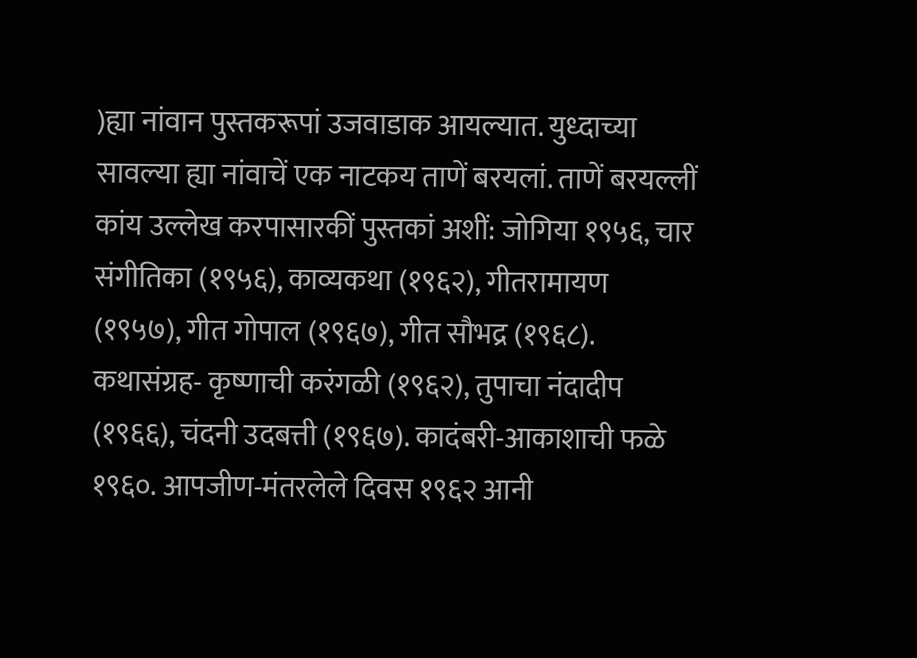)ह्या नांवान पुस्तकरूपां उजवाडाक आयल्यात. युध्दाच्या सावल्या ह्या नांवाचें एक नाटकय ताणें बरयलां. ताणें बरयल्लीं कांय उल्लेख करपासारकीं पुस्तकां अशीं: जोगिया १९५६, चार संगीतिका (१९५६), काव्यकथा (१९६२), गीतरामायण (१९५७), गीत गोपाल (१९६७), गीत सौभद्र (१९६८). कथासंग्रह- कृष्णाची करंगळी (१९६२), तुपाचा नंदादीप (१९६६), चंदनी उदबत्ती (१९६७). कादंबरी-आकाशाची फळे १९६०. आपजीण-मंतरलेले दिवस १९६२ आनी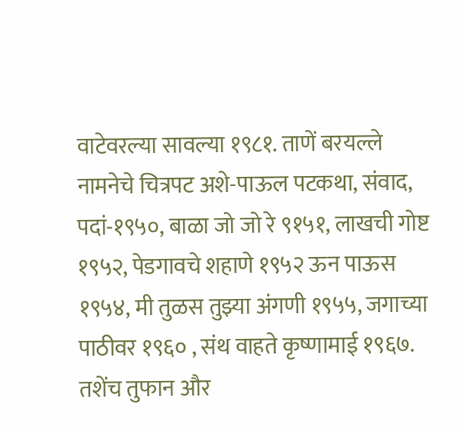वाटेवरल्या सावल्या १९८१. ताणें बरयल्ले नामनेचे चित्रपट अशे-पाऊल पटकथा, संवाद, पदां-१९५०, बाळा जो जो रे ९१५१, लाखची गोष्ट १९५२, पेडगावचे शहाणे १९५२ ऊन पाऊस १९५४, मी तुळस तुझ्या अंगणी १९५५, जगाच्या पाठीवर १९६० , संथ वाहते कृष्णामाई १९६७. तशेंच तुफान और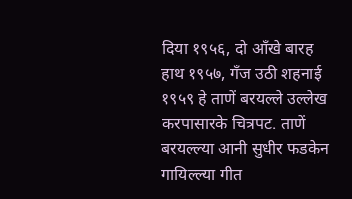दिया १९५६, दो आँखे बारह हाथ १९५७, गँज उठी शहनाई १९५९ हे ताणें बरयल्ले उल्लेख करपासारके चित्रपट. ताणें बरयल्ल्या आनी सुधीर फडकेन गायिल्ल्या गीत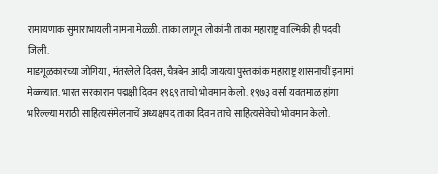रामायणाक सुमाराभायली नामना मेळ्ळी. ताका लागून लोकांनी ताका महाराष्ट्र वाल्मिकी ही पदवी जिली.
माडगूळकारच्या जोगिया , मंतरलेले दिवस, चैत्रबेन आदी जायत्या पुस्तकांक महाराष्ट्र शासनाचीं इनामां मेळ्ळ्यात. भारत सरकारान पद्मक्षी दिवन १९६९ ताचो भोवमान केलो. १९७३ वर्सा यवतमाळ हांगा भरिल्ल्या मराठी साहित्यसंमेलनाचें अध्यक्षपद ताका दिवन ताचे साहित्यसेवेचो भोवमान केलो.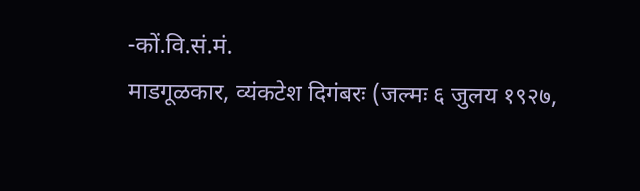-कों.वि.सं.मं.
माडगूळकार, व्यंकटेश दिगंबरः (जल्मः ६ जुलय १९२७,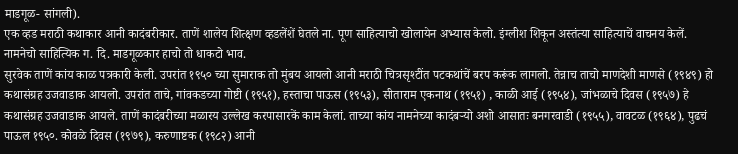माडगूळ- सांगली).
एक व्हड मराठी कथाकार आनी कादंबरीकार. ताणें शालेय शित्क्षण व्हडलेंशें घेतले ना. पूण साहित्याचो खोलायेन अभ्यास केलो. इंग्लीश शिकून अस्तंत्या साहित्याचें वाचनय केलें. नामनेचो साहित्यिक ग. दि. माडगूळकार हाचो तो धाकटो भाव.
सुरवेक ताणें कांय काळ पत्रकारी केली. उपरांत १९५० च्या सुमाराक तो मुंबय आयलो आनी मराठी चित्रसृश्टींत पटकथांचें बरप करूंक लागलो. तेन्नाच ताचो माणदेशी माणसे (१९४९) हो कथासंग्रह उजवाडाक आयलो. उपरांत ताचे, गांवकडच्या गोष्टी (१९५१), हस्ताचा पाऊस (१९५३), सीताराम एकनाथ (१९५१) , काळी आई (१९५४), जांभळाचे दिवस (१९५७) हे कथासंग्रह उजवाडाक आयले. ताणें कादंबरीच्या मळारय उल्लेख करपासारकें काम केलां. ताच्या कांय नामनेच्या कादंबऱ्यो अशो आसातः बनगरवाडी (१९५५), वावटळ (१९६४), पुढचं पाऊल १९५०. कोवळे दिवस (१९७९), करुणाष्टक (१९८२) आनी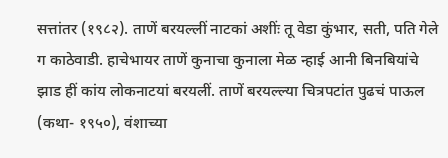सत्तांतर (१९८२). ताणें बरयल्लीं नाटकां अशींः तू वेडा कुंभार, सती, पति गेले ग काठेवाडी. हाचेभायर ताणें कुनाचा कुनाला मेळ न्हाई आनी बिनबियांचे झाड हीं कांय लोकनाटयां बरयलीं. ताणें बरयल्ल्या चित्रपटांत पुढचं पाऊल (कथा- १९५०), वंशाच्या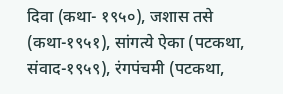दिवा (कथा- १९५०), जशास तसे (कथा-१९५१), सांगत्ये ऐका (पटकथा, संवाद-१९५९), रंगपंचमी (पटकथा,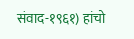संवाद-१९६१) हांचो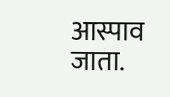आस्पाव जाता.